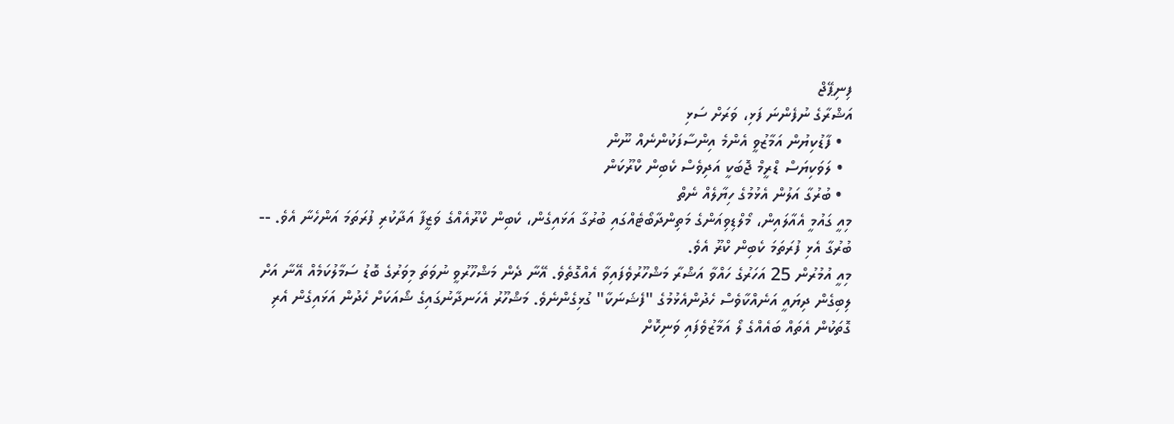ފިނިޕޭޖް
އަޝްރާގެ ނުފެންނަ ފަޅި، ވަރަށް ސަޅި
  • ފާޑުކިޔުން އަމާޒުވީ އެންމެ އިންސާފަކުންނެއް ނޫން
  • ލަވަކިޔަސް ޑްރީމް ޖޮބަކީ އަދިވެސް ކެބިން ކްރޫކަން
  • ބުރުގާ އަލުން އެޅުމުގެ ހިޔާލެއް ނެތް
މިއީ ގައުމީ އެއާލައިން، މޯލްޑިވިއަންގެ މަތިންދާބޯޓެއްގައި ބުރުގާ އަޅައިގެން، ކެބިން ކްރޫއެއްގެ ވަޒީފާ އަދާކުރި ފުރަތަމަ އަންހެނާ އެވެ. -- ބުރުގާ އެޅި ފުރަތަމަ ކެބިން ކްރޫ އެވެ.
މިއީ އުމުރުން 25 އަހަރުގެ ހައްވާ އަޝްރާ މަޝްހޫރުވެފައިވާ އެއްގޮތެވެ. އޭނާ ދެން މަޝްހޫރުވީ ނުވަތަ މިވަރުގެ ބޮޑު ސަމާލުކަމެއް އޭނާ އަށް ލިބިގެން ދިޔައީ އަނެއްކާވެސް ހެދުންއެޅުމުގެ "ފެޝަނަކާ" ގުޅިގެންނެވެ. މަޝްހޫރު އެހަނދާނުގައިގެ ޝޯއަކަށް ހެދުން އަޅައިގެން އެރި ގޮތަކުން އެތައް ބައެއްގެ ލޯ އަމާޒުވެފައި ވަނިކޮށް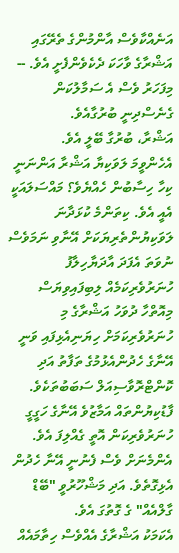އަނެއްކާވެސް އާންމުންގެ ތެރޭގައި އަޝްރާގެ ވާހަކަ ދެކެވެންފެށީ އެވެ. -- މިފަހަރު ވެސް އެ ސަމާލުކަން ގެނެސްދިނީ ބުރުގާއެވެ.
އަޝްރާ، ބުރުގާ ބޭލީ އެވެ.
އެހެންވީމަ ލަވަކިޔާ އަޝްރާ އަންނަނީ ކިހާ ހިސާބުން ހެއްޔެވެ؟ މައްސަލައަކީ އެއީ އެވެ. ކިތަންމެ ކުޅަދާނަ ލަވަކިޔުންތެރިޔަކަށް އޭނާވި ނަމަވެސް ނުވަތަ އެފަދަ އާދަޔާހިލާފު ހުނަރުވެރިކަމެއް ލިބިފައިވިޔަސް މިއޮތްހާ ދުވަހު އަޝްރާގެ މި ހުނަރުވެރިކަމަށް ހިޔަނިއެޅިފައި ވަނީ އޭނާގެ ހެދުންއެޅުމުގެ ތަފާތު އަދި ކޮންޓްރޮވާސިއަލް ސަބަބުތަކެވެ.
ފާޑުކިޔުންތައް އަމާޒުވެ އޭނާގެ ހަގީގީ ހުނަރުވެރިކަން އޮތީ ގެއްލިފަ އެވެ. އެންމެނަށް ވެސް ފެނުނީ އޭނާ ހެދުން އެޅިގޮތެވެ. އަދި މަޝްހޫރުވީ "ބޭޑް ގާލްއެއް" ގެ ގޮތުގަ އެވެ.
އެކަމަކު އަޝްރާގެ އެއްވެސް ހިތާމައެއް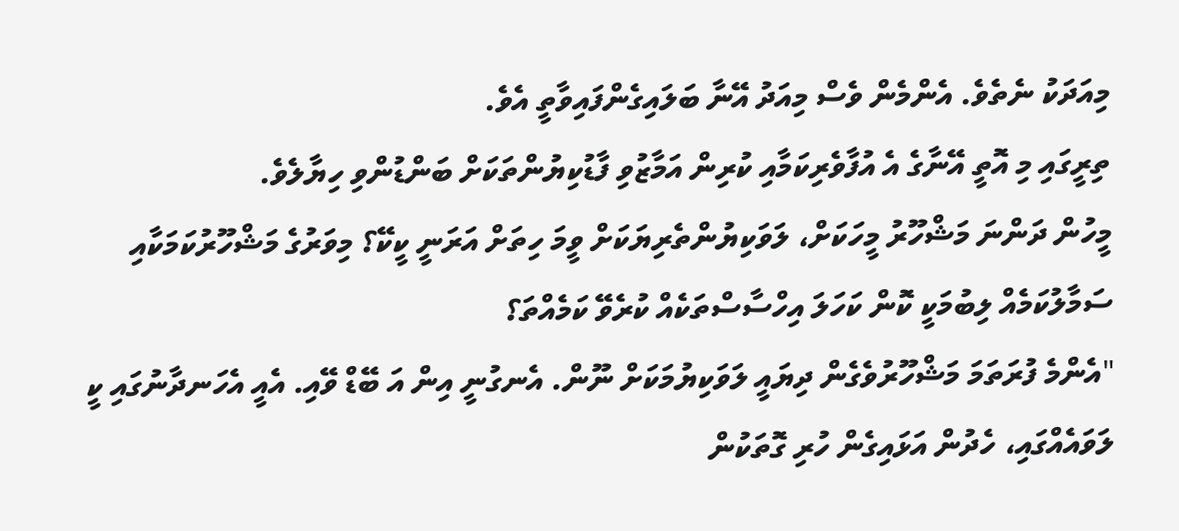މިއަދަކު ނެތެވެ. އެންމެން ވެސް މިއަދު އޭނާ ބަލައިގެންފައިވާތީ އެވެ.
ތިރީގައި މި އޮތީ އޭނާގެ އެ އުފާވެރިކަމާއި ކުރިން އަމާޒުވި ފާޑުކިޔުންތަކަށް ބަންޑުންވި ހިޔާލެވެ.
މީހުން ދަންނަ މަޝްހޫރު މީހަކަށް، ލަވަކިޔުންތެރިޔަކަށް ވީމަ ހިތަށް އަރަނީ ކީކޭ؟ މިވަރުގެ މަޝްހޫރުކަމަކާއި ސަމާލުކަމެއް ލިބުމަކީ ކޮން ކަހަލަ އިހްސާސްތަކެއް ކުރެވޭ ކަމެއްތަ؟
"އެންމެ ފުރަތަމަ މަޝްހޫރުވެގެން ދިޔައީ ލަވަކިޔުމަކަށް ނޫން. އެނގުނީ އިން އަ ބޭޑް ވޭއި. އެއީ އެހަނދާނުގައި ކީ ލަވައެއްގައި، ހެދުން އަޅައިގެން ހުރި ގޮތަކުން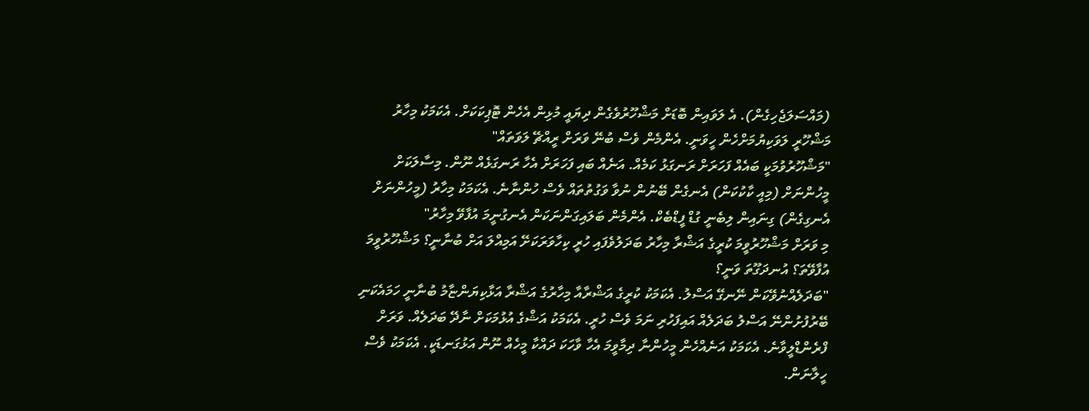(މައްސަލަޖެހިގެން). އެ ލަވައިން ބޮޑަށް މަޝްހޫރުވެގެން ދިޔައީ މުޅިން އެހެން ޓޮޕިކަކަށް. އެކަމަކު މިހާރު މަޝްހޫރީ ލަވަކިޔުމަށްހެން ހީވަނީ. އެންމެން ވެސް ބުނޭ ވަރަށް ރީއްޗޭ ލަވަތައް"
"މަޝްހޫރުވުމަކީ ބައެއް ފަހަރަށް ރަނގަޅު ކަމެއް. އަނެއް ބައި ފަހަރަށް އެހާ ރަނގަޅެއް ނޫން. މިސާލަކަށް މީހުންނަށް (މިއީ ކާކުކަން) އެނގެން ބޭނުން ނުވާ ވަގުތުތައް ވެސް ހުންނާނެ. އެކަމަކު މިހާރު (މީހުންނަށް އެނގިގެން) ގިނައިން ލިބެނީ ގުޑް ފީޑްބެކް. އެންމެން ބަލައިގަންނަކަން އެނގުނީމަ އުފާވޭ މިހާރު"
މި ވަރަށް މަޝްހޫރުވީމަ ކުރީގެ އަޝްރާ މިހާރު ބަދަލުވެފައި ހުރީ ކިހާވަރަކަށޭ އަމިއްލަ އަށް ބުނާނީ؟ މަޝްހޫރުވީމަ އުފާވޭތަ؟ އުނދަގޫތަ ވަނީ؟
"ބަދަލެއްނުވޭކަން ނޭނގޭ އަސްލު. އެކަމަކު ކުރީގެ އަޝްރާއާ މިހާރުގެ އަޝްރާ އަޅާކިޔަންޏާމު ބުނާނީ ހަމައެކަނި ބޭރުފުށުންނޭ އަސްލު ބަދަލެއް އައިފަހުރި ނަމަ ވެސް ހުރީ. އެކަމަކު އަޝްގެ އުޅުމަކަށް ނާދޭ ބަދަލެއް. ވަރަށް ފްރެންޑްލީވާނެ. އެކަމަކު އަނެއްހެން މީހުންނާ ދިމާވީމަ އެހާ ވާހަކަ ދައްކާ މީހެއް ނޫން އަޅުގަނޑަކީ. އެކަމަކު ވެސް ހީލާނަން.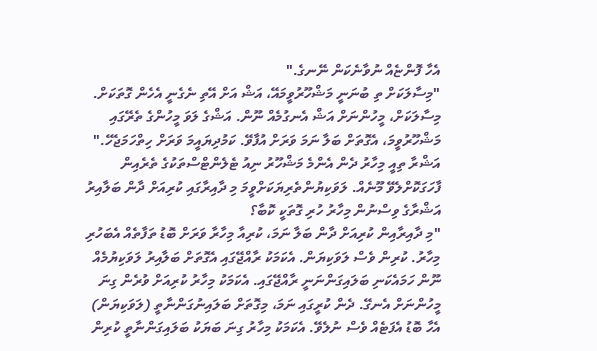އެހާ ފޮންޏެއް ނުވާނެކަން ނޭނގެ."
"މިސާލަކަށް ތި ބުނަނީ މަޝްހޫރުވީމައޭ، އަޝް އަށް އޭތި ނެގެނީ އެހެން ގޮތަކަށް. މިސާލަކަށް، މީހުންނަށް އަޝް އެނގުމެއް ނޫން. އަޝްގެ ލަވަ މީހުންގެ ތެރޭގައި މަޝްހޫރުވީމަ، އެގޮތަށް ބަލާ ނަމަ ވަރަށް އުފާވޭ. ކަމުދިޔައީމަ ވަރަށް ހިތްހަމަޖެހޭ."
އަޝްރާ ތިއީ މިހާރު ދެން އެންމެ މަޝްހޫރު ނިއު ޓެލެންޓްސްތަކުގެ ތެރެއިން ފާހަގަކޮށްލެވޭ މޫނެއް. ލަވަކިޔުންތެރިޔަކަށްވީމަ މި ދާއިރާގައި ކުރިއަށް ދާން ބަލާއިރު އަޝްރާގެ ވިސްނުން މިހާރު ހުރި ގޮތަކީ ކޮބާ؟
"މި ދާއިރާއިން ކުރިއަށް ދާން ބަލާ ނަމަ، ކުރިއާ މިހާރާ ވަރަށް ބޮޑު ތަފާތެއް އެބަހުރި މިހާރު. ކުރިން ވެސް ލަވަކިޔަން. އެކަމަކު ރާއްޖޭގައި އެގޮތަށް ބަލާއިރު ލަވަކިޔުމެއް ނޫން ހަމައެކަނި ބަލައިގަންނަނީ ރާއްޖޭގައި. އެކަމަކު މިހާރު ކުރިއަށް ވުރެން ގިނަ މީހުންނަށް އެނގޭ. ދެން ކުރީގައި ނަމަ، މިގޮތަށް ބަލައިނުގަންނާތީ (ލަވަކިޔަން) އެހާ ބޮޑު އެފަޓެއް ވެސް ނުލެވޭ. އެކަމަކު މިހާރު ގިނަ ބަޔަކު ބަލައިގަންނާތީ ކުރިން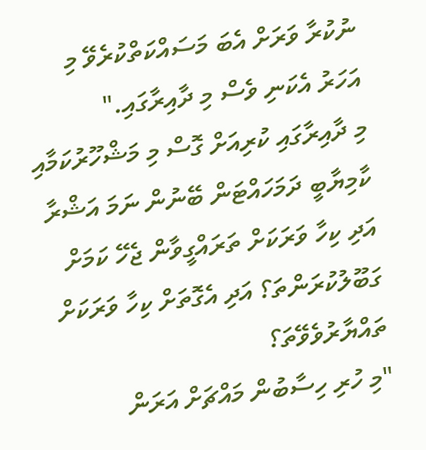ނުކުރާ ވަރަށް އެބަ މަސައްކަތްކުރެވޭ މި އަހަރު އެކަނި ވެސް މި ދާއިރާގައި."
މި ދާއިރާގައި ކުރިއަށް ގޮސް މި މަޝްހޫރުކަމާއި ކާމިޔާބީ ދަމަހައްޓަން ބޭނުން ނަމަ އަޝްރާ އަދި ކިހާ ވަރަކަށް ތަރައްގީވާން ޖެހޭ ކަމަށް ގަބޫލުކުރަންތަ؟ އަދި އެގޮތަށް ކިހާ ވަރަކަށް ތައްޔާރުވެވޭތަ؟
"މި ހުރި ހިސާބުން މައްޗަށް އަރަން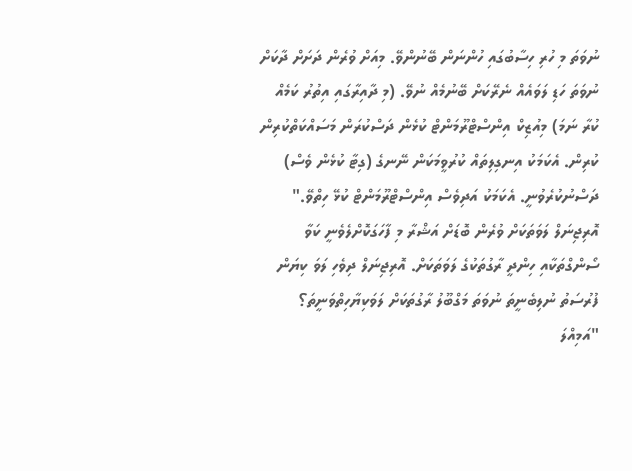ނުވަތަ މި ހުރި ހިސާބުގައި ހުންނަން ބޭނުންވޭ. މިއަށް ވުރެން ދަށަށް ދާކަށް ނުވަތަ ހަޑި ލަވައެއް ނެރޭކަށް ބޭނުމެއް ނުވޭ. (މި ދާއިރާގައި އިތުރު ކަމެއް ކުރާ ނަމަ) މިއުޒިކް އިންސްޓްރޫމަންޓް ކުޅެން ދަސްކުރަން މަސައްކަތްކުރިން ކުރިން. އެކަމަކު އިނގިލިތައް ކުރުވީމަކަން ނޭނގެ (ގިޓާ ކުޅެން ވެސް) ދަސްނުކުރެވުނީ. އެކަމަކު އަދިވެސް އިންސްޓްރޫމަންޓް ކުޅޭ ހިތްވޭ."
އޮރިޖިނަލް ލަވަތަކަށް ވުރެން ބޮޑަށް އަޝްރާ މި ފާހަގަކޮށްލެވެނީ ކަވާ ސޯންގްތަކާއި ހިންދީ ރާގުތަކުގެ ލަވަތަކަށް. އޮރިޖިނަލް ދިވެހި ލަވަ ކިޔަން ފުރުސަތު ނުލިބެނީތަ ނުވަތަ މަގްބޫލު ރާގުތަކަށް ލަވަކިޔާހިތްވަނީތަ؟
"އަމިއްލަ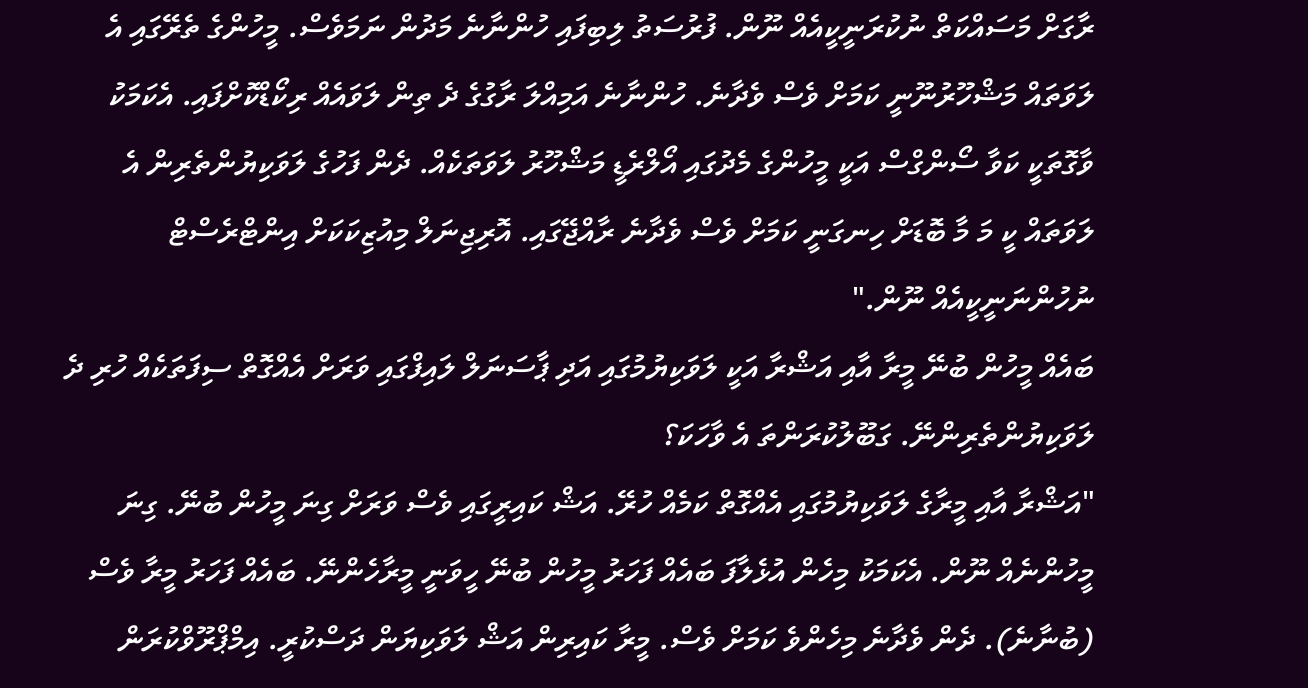ރާގަށް މަސައްކަތް ނުކުރަނީކީއެއް ނޫން. ފުރުސަތު ލިބިފައި ހުންނާނެ މަދުން ނަމަވެސް. މީހުންގެ ތެރޭގައި އެ ލަވަތައް މަޝްހޫރުނޫނީ ކަމަށް ވެސް ވެދާނެ. ހުންނާނެ އަމިއްލަ ރާގުގެ ދެ ތިން ލަވައެއް ރިކޯޑްކޮށްފައި. އެކަމަކު ވާގޮތަކީ ކަވާ ސޯންގްސް އަކީ މީހުންގެ މެދުގައި އޯލްރެޑީ މަޝްހޫރު ލަވަތަކެއް. ދެން ފަހުގެ ލަވަކިޔުންތެރިން އެ ލަވަތައް ކީ މަ މާ ބޮޑަށް ހިނގަނީ ކަމަށް ވެސް ވެދާނެ ރާއްޖޭގައި. އޮރިޖިނަލް މިއުޒިކަކަށް އިންޓްރެސްޓް ނުހުންނަނީކީއެއް ނޫން."
ބައެއް މީހުން ބުނޭ މީރާ އާއި އަޝްރާ އަކީ ލަވަކިޔުމުގައި އަދި ޕާސަނަލް ލައިފްގައި ވަރަށް އެއްގޮތް ސިފަތަކެއް ހުރި ދެ ލަވަކިޔުންތެރިންނޭ. ގަބޫލުކުރަންތަ އެ ވާހަކަ؟
"އަޝްރާ އާއި މީރާގެ ލަވަކިޔުމުގައި އެއްގޮތް ކަމެއް ހުރޭ. އަޝް ކައިރީގައި ވެސް ވަރަށް ގިނަ މީހުން ބުނޭ. ގިނަ މީހުންނެއް ނޫން. އެކަމަކު މިހެން އުޅެލާފަ ބައެއް ފަހަރު މީހުން ބުނޭ ހީވަނީ މީރާހެންނޭ. ބައެއް ފަހަރު މީރާ ވެސް (ބުނާނެ). ދެން ވެދާނެ މިހެންވެ ކަމަށް ވެސް. މީރާ ކައިރިން އަޝް ލަވަކިޔަން ދަސްކުރީ. އިމްޕްރޫވްކުރަން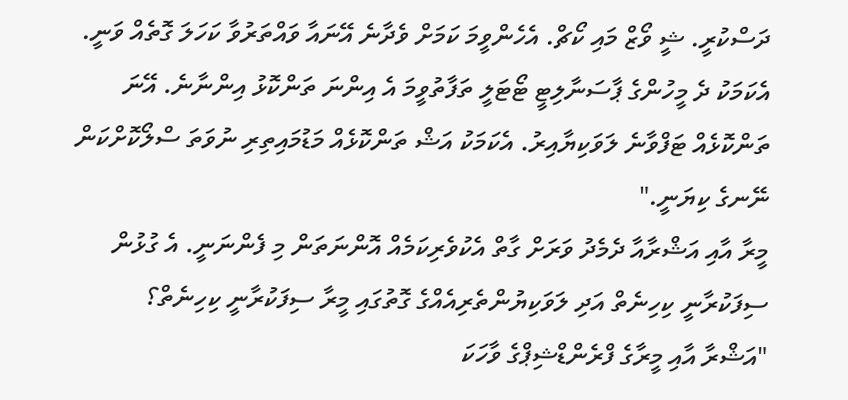ދަސްކުރީ. ޝީ ވޯޒް މައި ކޯޗް. އެހެންވީމަ ކަމަށް ވެދާނެ އޭނައާ ވައްތަރުވާ ކަހަލަ ގޮތެއް ވަނީ. އެކަމަކު ދެ މީހުންގެ ޕާސަނާލިޓީ ޓޯޓަލީ ތަފާތުވީމަ އެ އިންނަ ތަންކޮޅު އިންނާނެ. އޭނަ ތަންކޮޅެއް ޓަފްވާނެ ލަވަކިޔާއިރު. އެކަމަކު އަޝް ތަންކޮޅެއް މަޑުމައިތިރި ނުވަތަ ސްލޯކޮށްކަން ނޭނގެ ކިޔަނީ."
މީރާ އާއި އަޝްރާއާ ދެމެދު ވަރަށް ގާތް އެކުވެރިކަމެއް އޮންނަތަން މި ފެންނަނީ. އެ ގުޅުން ސިފަކުރާނީ ކިހިނެތް އަދި ލަވަކިޔުންތެރިއެއްގެ ގޮތުގައި މީރާ ސިފަކުރާނީ ކިހިނެތް؟
"އަޝްރާ އާއި މީރާގެ ފްރެންޑްޝިޕްގެ ވާހަކަ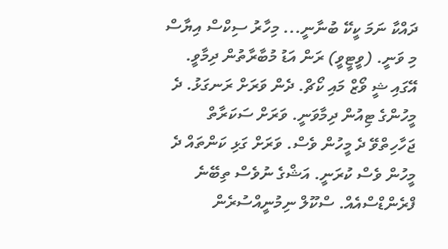ދައްކާ ނަމަ ކީކޭ ބުނާނީ... މިހާރު ސިކްސް އިޔާސް މި ވަނީ. (ވީޓީވީ) ރަން އަޑު މުބާރާތުން ދިމާވީ. އޭގައި ޝީ ވޯޒް މައި ކޯޗް. ދެން ވަރަށް ރަނގަޅު. ދެ މީހުންގެ ޓިއުން ދިމާވަނީ. ވަރަށް ސަކަރާތް ޖަހާހިތްވޭ ދެ މީހުން ވެސް. ވަރަށް ގަޅި ކަންތައް ދެ މީހުން ވެސް ކުރަނީ. އަޝްގެ ނުވެސް ތިބޭނެ ފްރެންޑްސްއެއް. ސްކޫލް ނިމުނީއްސުރެން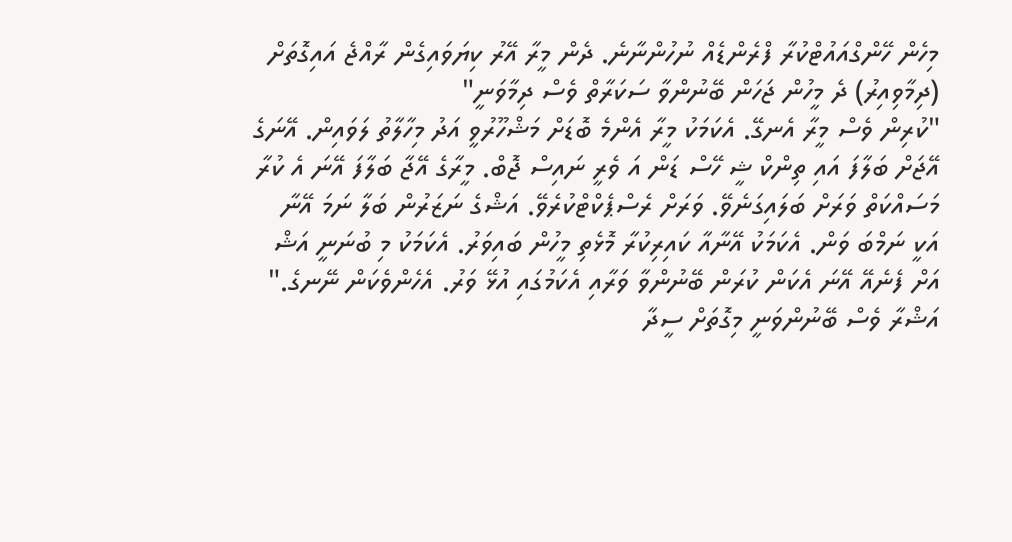މިހެން ހޭންގްއައުޓްކުރާ ފްރެންޑެއް ނުހުންނާނެ. ދެން މީރާ އޭރު ކިޔަވައިގެން ރާއްޖެ އައިގޮތަށް (ދިމާވިއިރު) ދެ މީހުން ޖަހަން ބޭނުންވާ ސަކަރާތް ވެސް ދިމާވަނީ"
"ކުރިން ވެސް މީރާ އެނގޭ. އެކަމަކު މީރާ އެންމެ ބޮޑަށް މަޝްހޫރުވީ އަދު މިހާލާތު ލަވައިން. އޭނަގެ އޭޖަށް ބަލާފަ އައި ތިންކް ޝީ ހޭސް ޑަން އަ ވެރީ ނައިސް ޖޮބް. މީރާގެ އޭޖާ ބަލާފަ އޭނަ އެ ކުރާ މަސައްކަތް ވަރަށް ބަލައިގަނެވޭ. ވަރަށް ރެސްޕެކްޓްކުރެވޭ. އަޝްގެ ނަޒަރުން ބަލާ ނަމަ އޭނާ އަކީ ނަމްބަ ވަން. އެކަމަކު އޭނާއާ ކައިރިކުރާ މޮޅެތި މީހުން ބައިވަރު. އެކަމަކު މި ބުނަނީ އަޝް އަށް ފެނެއޭ އޭނަ އެކަން ކުރަން ބޭނުންވާ ވަރާއި އެކަމުގައި އުޅޭ ވަރު. އެހެންވެކަން ނޭނގެ."
އަޝްރާ ވެސް ބޭނުންވަނީ މިގޮތަށް ސީދާ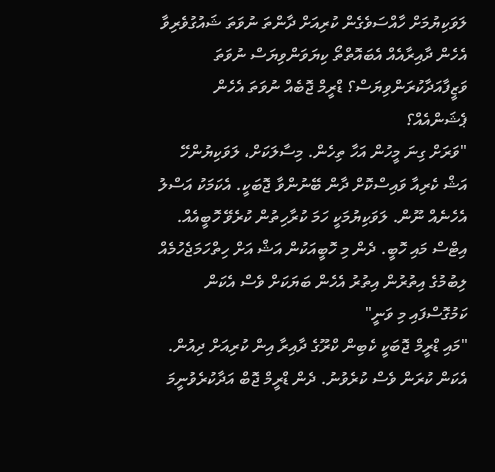ލަވަކިޔުމަށް ހާއްސަވެގެން ކުރިއަށް ދާންތަ ނުވަތަ ޝައުގުވެރިވާ އެހެން ދާއިރާއެއް އެބައޮތްތޯ ކިޔަވަންވިޔަސް ނުވަތަ ވަޒީފާއަދާކުރަންވިޔަސް؟ ޑްރީމް ޖޮބެއް ނުވަތަ އެހެން ޕެޝަންއެއް؟
"ވަރަށް ގިނަ މީހުން އަހާ ތިހެން. މިސާލަކަށް، ލަވަކިޔުންހޭ އަޝް ކެރިއާ ވައިސްކޮށް ދާން ބޭނުންވާ ޖޮބަކީ. އެކަމަކު އަސްލު އެހެނެއް ނޫން. ލަވަކިޔުމަކީ ހަމަ ކުރާހިތުން ކުރެވޭ ހޮބީއެއް. އިޓްސް މައި ހޮބީ. ދެން މި ހޮބީއަކުން އަޝް އަށް ހިތްހަމަޖެހުމެއް ލިބުމުގެ އިތުރުން އިތުރު އެހެން ބަޔަކަށް ވެސް އެކަން ކަމުގޮސްފައި މި ވަނީ"
"މައި ޑްރީމް ޖޮބަކީ ކެބިން ކްރޫގެ ދާއިރާ އިން ކުރިއަށް ދިއުން. އެކަން ކުރަން ވެސް ކުރެވުނު. ދެން ޑްރީމް ޖޮބް އަދާކުރެވުނީމަ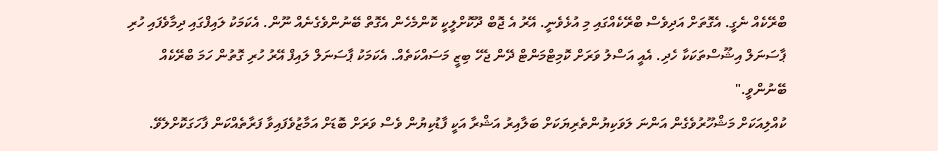ބްރޭކެއް ނެގީ. އެގޮތަށް އަދިވެސް ބްރޭކެއްގައި މި އުޅެވެނީ. އޭރު އެ ޖޮބް ދޫކޮށްލީކީ ކޮންމެހެން އެގޮތް ބޭނުންވެގެނެއް ނޫން. އެކަމަކު ލައިފްގައި ދިމާވެފައި ހުރި ޕާސަނަލް އިޝޫސްތަކަކާ ހެދި. އެއީ އަސްލު ވަރަށް ކޮމިޓްމަންޓް ދޭން ޖެހޭ ބިޒީ މަސައްކަތެއް. އެކަމަކު ޕާސަނަލް ލައިފް އޭރު ހުރި ގޮތުން ހަމަ ބްރޭކެއް ބޭނުންވީ."
ކުއްލިއަކަށް މަޝްހޫރުވެގެން އަންނަ ލަވަކިޔުންތެރިޔަކަށް ބަލާއިރު އަޝްރާ އަކީ ފާޑުކިޔުން ވެސް ވަރަށް ބޮޑަށް އަމާޒުވެފައިވާ ފަރާތެއްކަން ފާހަގަކޮށްލެވޭ.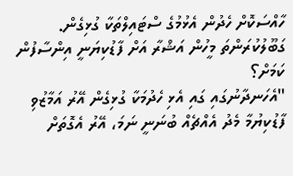ހާއްސަކޮށް ހެދުން އެޅުމުގެ ސްޓައިލްތަކާ ގުޅިގެން. ގަބޫލުކުރަންތަ މީހުން އަޝްރާ އަށް ފާޑުކިޔަނީ އިންސާފުން ކަމަށް؟
"އެހަނދާނުގައި ގައި އެޅި ހެދުމަކާ ގުޅިގެން އޭރު އަމާޒުވި ފާޑުކިޔުމާ މެދު އެއްޗެއް ބުނަނީ ނަމަ، އޭރު އެގޮތަށް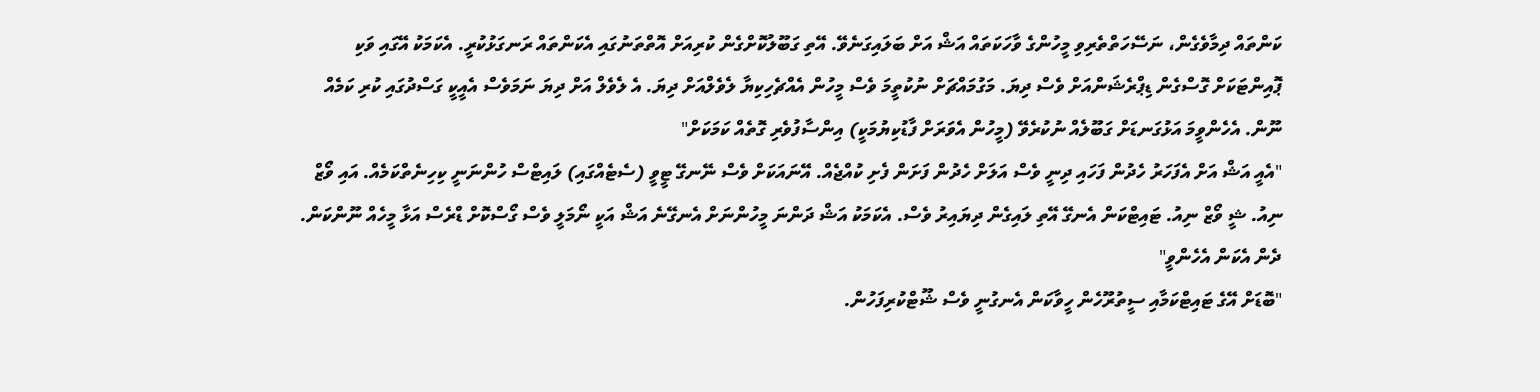ކަންތައް ދިމާވެގެން، ނަސޭހަތްތެރިވި މީހުންގެ ވާހަކަތައް އަޝް އަށް ބަލައިގަނެވޭ. އޭތި ގަބޫލުކޮށްގެން ކުރިއަށް އޮތްތަނުގައި އެކަންތައް ރަނގަޅުކުރީ. އެކަމަކު އޭގައި ވަކި ޕޮއިންޓަކަށް ގޮސްގެން ޑިޕްރެޝަންއަށް ވެސް ދިޔަ. މަގުމައްޗަށް ނުކުތީމަ ވެސް މީހުން އެއްޗެހިކިޔާ ލެވެލްއަށް ދިޔަ. އެ ލެވެލް އަށް ދިޔަ ނަމަވެސް އެއީކީ ގަސްދުގައި ކުރި ކަމެއް ނޫން. އެހެންވީމަ އަޅުގަނޑަށް ގަބޫލެއް ނުކުރެވޭ (މީހުން އެވަރަށް ފާޑުކިޔުމަކީ) އިންސާފުވެރި ގޮތެއް ކަމަކަށް"
"އެއީ އަޝް އަށް އެފަހަރު ހެދުން ފަހައި ދިނީ ވެސް އަލަށް ހެދުން ފަށަން ފެށި ކުއްޖެއް. އޭނައަކަށް ވެސް ނޭނގޭ ޓީވީ (ސެޓެއްގައި) ލައިޓްސް ހުންނަނީ ކިހިނެތްކަމެއް. އައި ވޯޒް ނިއު. ޝީ ވޯޒް ނިއު. ޓައިޓްކަން އެނގޭ އޭތި ލައިގެން ދިޔައިރު ވެސް. އެކަމަކު އަޝް ދަންނަ މީހުންނަށް އެނގޭނެ އަޝް އަކީ ނޯމަލީ ވެސް ގޯސްކޮށް ޑްރެސް އަޅާ މީހެއް ނޫންކަން. ދެން އެކަން އެހެންވީ"
"ބޮޑަށް އޭގެ ޓައިޓްކަމާއި ސީތުރޫހެން ހީވާކަން އެނގުނީ ވެސް ޝޫޓްކުރިފަހުން.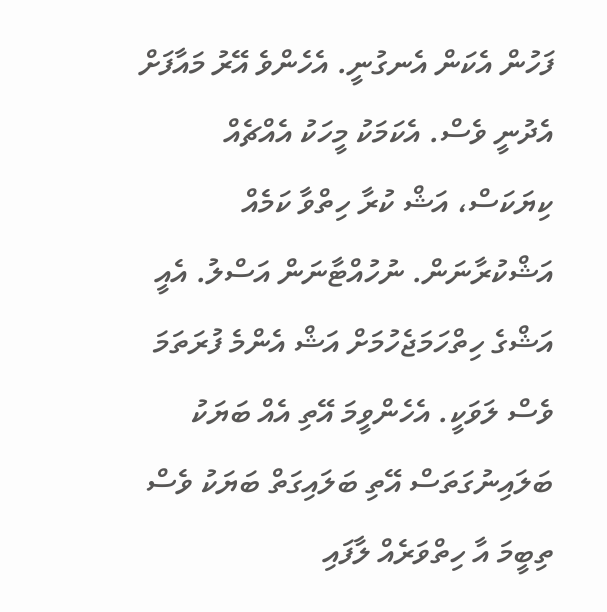ފަހުން އެކަން އެނގުނީ. އެހެންވެ އޭރު މައާފަށް އެދުނީ ވެސް. އެކަމަކު މީހަކު އެއްޗެއް ކިޔަކަސް، އަޝް ކުރާ ހިތްވާ ކަމެއް އަޝްކުރާނަން. ނުހުއްޓާނަން އަސްލު. އެއީ އަޝްގެ ހިތްހަމަޖެހުމަށް އަޝް އެންމެ ފުރަތަމަ ވެސް ލަވަކީ. އެހެންވީމަ އޭތި އެއް ބަޔަކު ބަލައިނުގަތަސް އޭތި ބަލައިގަތް ބަޔަކު ވެސް ތިބީމަ އާ ހިތްވަރެއް ލާފައި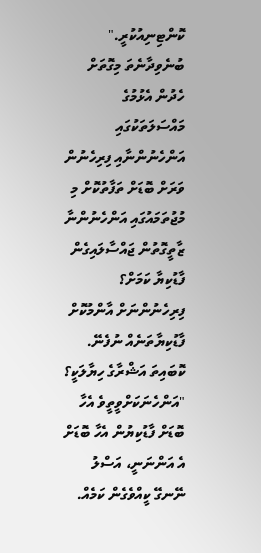ކޮންޓިނިއުކުރީ."
ބުނެވިދާނެތަ މިގޮތަށް ހެދުން އެޅުމުގެ މައްސަލަތަކުގައި އަންހެނުންނާއި ފިރިހެނުން ވަރަށް ބޮޑަށް ތަފާތުކޮށް މި މުޖުތަމައުގައި އަންހެނުންނާ ޒާތީގޮތުން ޖައްސާލައިގެން ފާޑުކިޔާ ކަމަށް؟ ފިރިހެނުންނަށް އާންމުކޮށް ފާޑުކިޔާތަނެއް ނުފެނޭ. ކޮބައިތަ އަޝްރާގެ ހިޔާލަކީ؟
"އަންހެނަކަށްވީތީވެ އެހާ ބޮޑަށް ފާޑުކިޔުން އެހާ ބޮޑަށް އެ އަންނަނީ، އަސްލު ނޭނގޭ ކީއްވެގެން ކަމެއް.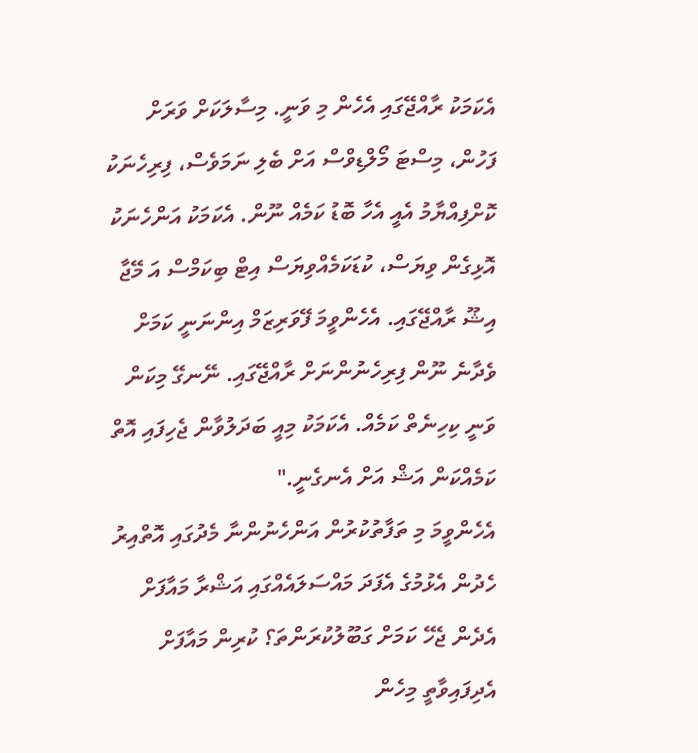އެކަމަކު ރާއްޖޭގައި އެހެން މި ވަނީ. މިސާލަކަށް ވަރަށް ފަހުން، މިސްޓަ މޯލްޑިވްސް އަށް ބެލި ނަމަވެސް، ފިރިހެނަކު ކޮށްފިއްޔާމު އެއީ އެހާ ބޮޑު ކަމެއް ނޫން. އެކަމަކު އަންހެނަކު އޮޅިގެން ވިޔަސް، ކުޑަކަމެއްވިޔަސް އިޓް ބިކަމްސް އަ މޭޖާ އިޝޫ ރާއްޖޭގައި. އެހެންވީމަ ފޭވަރިޒަމް އިންނަނީ ކަމަށް ވެދާނެ ނޫން ފިރިހެނުންނަށް ރާއްޖޭގައި. ނޭނގޭ މިކަން ވަނީ ކިހިނެތް ކަމެއް. އެކަމަކު މިއީ ބަދަލުވާން ޖެހިފައި އޮތް ކަމެއްކަން އަޝް އަށް އެނގެނީ."
އެހެންވީމަ މި ތަފާތުކުރުން އަންހެނުންނާ މެދުގައި އޮތްއިރު ހެދުން އެޅުމުގެ އެފަދަ މައްސަލައެއްގައި އަޝްރާ މައާފަށް އެދެން ޖެހޭ ކަމަށް ގަބޫލުކުރަންތަ؟ ކުރިން މައާފަށް އެދިފައިވާތީ މިހެން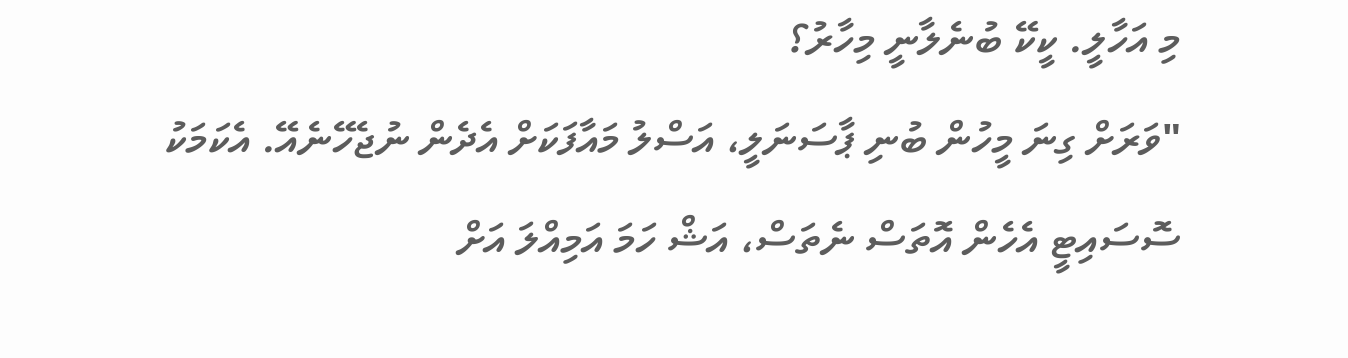މި އަހާލީ. ކީކޭ ބުނެލާނީ މިހާރު؟
"ވަރަށް ގިނަ މީހުން ބުނި ޕާސަނަލީ، އަސްލު މައާފަކަށް އެދެން ނުޖެހޭނެއޭ. އެކަމަކު ސޮސައިޓީ އެހެން އޮތަސް ނެތަސް، އަޝް ހަމަ އަމިއްލަ އަށް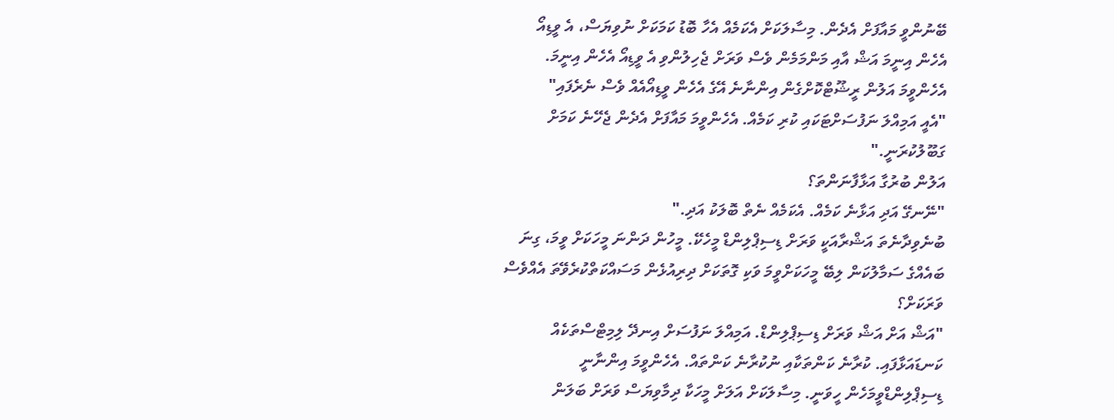ބޭނުންވީ މައާފަށް އެދެން. މިސާލަކަށް އެކަމެއް އެހާ ބޮޑު ކަމަކަށް ނުވިޔަސް، އެ ވީޑިއޯ އެހެން އިނީމަ އަޝް އާއި މަންމަމެން ވެސް ވަރަށް ޖެހިލުންވި އެ ވީޑިއޯ އެހެން އިނީމަ. އެހެންވީމަ އަލުން ރީޝޫޓްކޮށްގެން އިންނާނެ އޭގެ އެހެން ވީޑިއޯއެއް ވެސް ނެރެފައި"
"އެއީ އަމިއްލަ ނަފުސަށްޓަކައި ކުރި ކަމެއް. އެހެންވީމަ މައާފަށް އެދެން ޖެހޭނެ ކަމަށް ގަބޫލުކުރަނީ."
އަލުން ބުރުގާ އަޅާފާނަންތަ؟
"ނޭނގޭ އަދި އަޅާނެ ކަމެއް. އެކަމެއް ނެތް ބޮލަކު އަދި."
ބުނެވިދާނެތަ އަޝްރާއަކީ ވަރަށް ޑިސިޕްލިންޑް މީހެކޭ. މީހުން ދަންނަ މީހަކަށް ވީމަ، ގިނަ ބައެއްގެ ސަމާލުކަން ލިބޭ މީހަކަށްވީމަ ވަކި ގޮތަކަށް ދިރިއުޅެން މަސައްކަތްކުރެވޭތަ އެއްވެސް ވަރަކަށް؟
"އަޝް އަށް އަޝް ވަރަށް ޑިސިޕްލިންޑް. އަމިއްލަ ނަފުސަށް އިނދޭ ލިމިޓްސްތަކެއް ކަނޑައަޅާފައި. ކުރާނެ ކަންތަކާއި ނުކުރާނެ ކަންތައް. އެހެންވީމަ އިންނާނީ ޑިސިޕްލިންޑްވީމަހެން ހީވަނީ. މިސާލަކަށް އަލަށް މީހަކާ ދިމާވިޔަސް ވަރަށް ބަލަން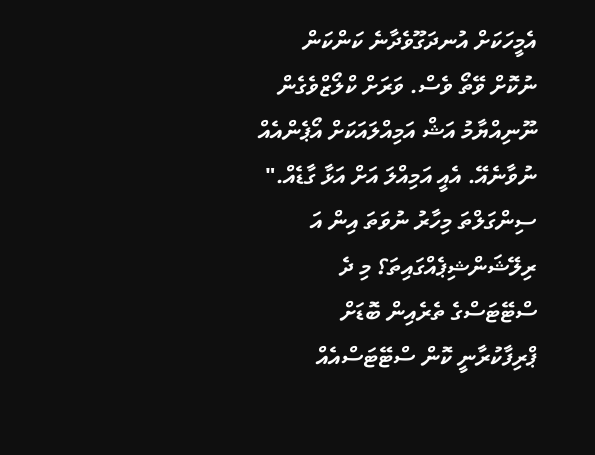އެމީހަކަށް އުނދަގޫވެދާނެ ކަންކަން ނުކޮށް ވޭތޯ ވެސް. ވަރަށް ކްލޯޒްވެގެން ނޫނިއްޔާމު އަޝް އަމިއްލައަކަށް އޯޕެންއެއް ނުވާނެއޭ. އެއީ އަމިއްލަ އަށް އަޅާ ގާޑެއް."
ސިންގަލްތަ މިހާރު ނުވަތަ އިން އަ ރިލޭޝަންޝިޕެއްގައިތަ؟ މި ދެ ސްޓޭޓަސްގެ ތެރެއިން ބޮޑަށް ޕްރިފާކުރާނީ ކޮން ސްޓޭޓަސްއެއް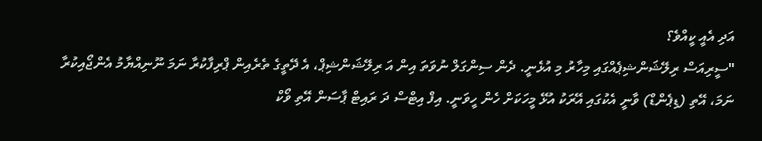އަދި އެއީ ކީއްވެ؟
"ސީރިއަސް ރިލޭޝަންޝިޕެއްގައި މިހާރު މި އުޅެނީ. ދެން ސިންގަލް ނުވަތަ އިން އަ ރިލޭޝަންޝިޕް، އެ ދޭތީގެ ތެރެއިން ޕްރިފާކުރާ ނަމަ ނޫނިއްޔާމު އެންޖޯއިކުރާ ނަމަ، އޭތި (ޑިޕެންޑް) ވާނީ އެކުގައި އޭރަކު އުޅޭ މީހަކަށް ހެން ހީވަނީ. އިފް އިޓްސް ދަ ރައިޓް ޕާސަން އޭތި ވޯކް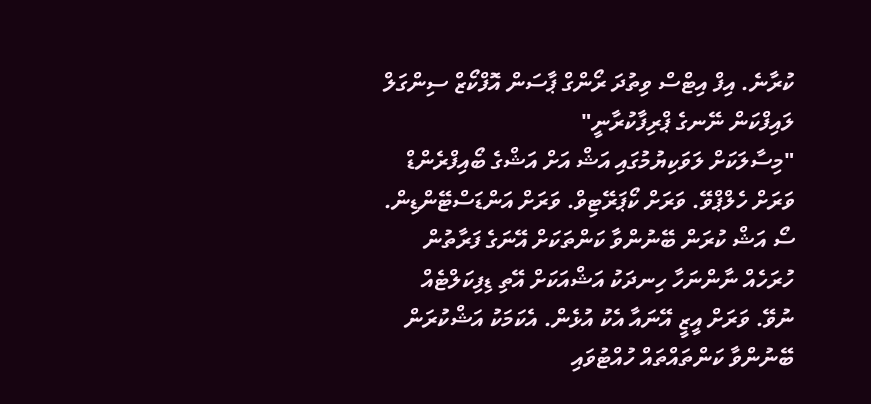ކުރާނެ. އިފް އިޓްސް ވިތުދަ ރޯންގް ޕާސަން އޮފްކޯޒް ސިންގަލް ލައިފްކަން ނޭނގެ ޕްރިފާކުރާނީ"
"މިސާލަކަށް ލަވަކިޔުމުގައި އަޝް އަށް އަޝްގެ ބޯއިފްރެންޑް ވަރަށް ހެލްޕްވޭ. ވަރަށް ކޯޕަރޭޓިވް. ވަރަށް އަންޑަސްޓޭންޑިން. ސޯ އަޝް ކުރަން ބޭނުންވާ ކަންތަކަށް އޭނަގެ ފަރާތުން ހުރަހެއް ނާންނަހާ ހިނދަކު އަޝްއަކަށް އޭތި ޑިފިކަލްޓެއް ނުވޭ. ވަރަށް އީޒީ އޭނައާ އެކު އުޅެން. އެކަމަކު އަޝްކުރަން ބޭނުންވާ ކަންތައްތައް ހުއްޓުވައި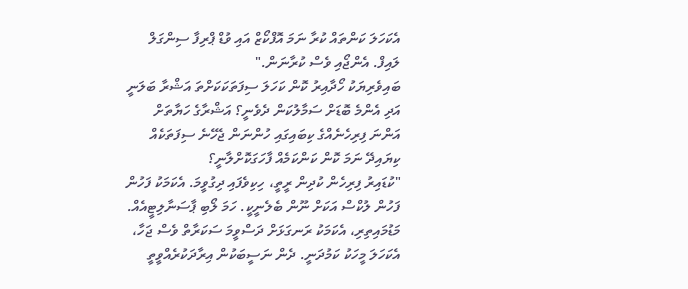އެކަހަލަ ކަންތައް ކުރާ ނަމަ އޮފްކޯޒް އައި ވުޑް ޕްރިފާ ސިންގަލް ލައިފް. އެންޖޯއި ވެސް ކުރާނަން."
ބައިވެރިޔަކު ހޯދާއިރު ކޮން ކަހަލަ ސިފަތަކަކަށްތަ އަޝްރާ ބަލަނީ އަދި އެންމެ ބޮޑަށް ސަމާލުކަން ދެވެނީ؟ އަޝްރާގެ ހަޔާތަށް އަންނަ ފިރިހެނެއްގެ ކިބައިގައި ހުންނަން ޖެހޭނެ ސިފަތަކެއް ކިޔައިދޭ ނަމަ ކޮން ކަންކަމެއް ފާހަގަކޮށްލާނީ؟
"ކުޑައިރު ފިރިހެން ކުދިން ރީތީ، ހިކިވެފައި ދިގުވީމަ. އެކަމަކު ފަހުން ފަހުން ލުކްސް އަކަށް ނޫން ބެލެނީކީ. ހަމަ ލޯބި ޕާސަނާލިޓީއެއް. މަޑުމައިތިރި، އެކަމަކު ރަނގަޅަށް ދަސްވީމަ ސަކަރާތް ވެސް ޖަހާ، އެކަހަލަ މީހަކު ކަމުދަނީ. ދެން ނަސީބަކުން އިރާދަކުރެއްވީތީ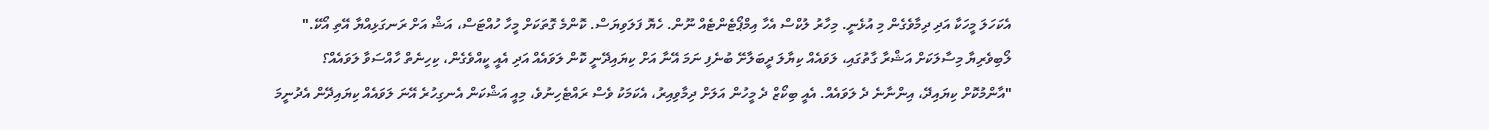އެކަހަލަ މީހަކާ އަދި ދިމާވެގެން މި އުޅެނީ. މިހާރު ލުކްސް އެހާ އިމްޕޯޓެންޓެއް ނޫން. ހެޔޮ ފަލަވިޔަސް. ކޮންމެ ގޮތަކަށް މީހާ ހުއްޓަސް، އަޝް އަށް ރަނގަޅިއްޔާ އޭތި އޯކޭ."
ލޯބިވެރިޔާ މިސާލަކަށް އަޝްރާ ގާތުގައި، ލަވައެއް ކިޔާލަ ދީބަލާށޭ ބުނެފި ނަމަ އޭނާ އަށް ކިޔައިދޭނީ ކޮން ލަވައެއް އަދި އެއީ ކީއްވެގެން، ކިހިނެތް ހާއްސަވާ ލަވައެއް؟
"އާންމުކޮށް ކިޔައިދޭ، އިންނާނެ ދެ ލަވައެއް. އެއީ ބިކޯޒް ދެ މީހުން އަލަށް ދިމާވިއިރު، އެކަމަކު ވެސް ރައްޓެހިނުވެ، މިއީ އަޝްކަން އެނގިހުރެ އޭނަ ލަވައެއް ކިޔައިދޭން އެދުނީމަ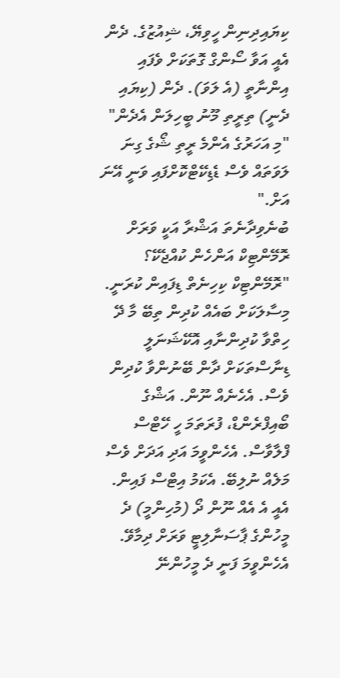ކިޔައިދިނިން ހީވިޔޭ، ޝިއުޒުގެ. ދެން އެއީ އަވާ ސޯންގް ގޮތަކަށް ވެފައި އިންނާތީ (އެ ލަވަ). ދެން (ކިޔައި ދެނީ) ތިރީތި މޫނު ބީހިލަން އެދެން"
"މި އަހަރުގެ އެންމެ ރީތި ޝޯގެ ގިނަ ލަވަތައް ވެސް ޑެޑިކޭޓްކޮށްފައި ވަނީ އޭނަ އަށް."
ބުނެވިދާނެތަ އަޝްރާ އަކީ ވަރަށް ރޮމޭންޓިކް އަންހެން ކުއްޖެކޭ؟
"ރޮމޭންޓިކް ކިހިނެތް ޑިފައިން ކުރަނީ. މިސާލަކަށް ބައެއް ކުދިން ތިބޭ މާ ދޭ ހިތްވާ ކުދިންނާއި އޮކޭޝަނަލީ ޑިނާސްތަކަށް ދާން ބޭނުންވާ ކުދިން ވެސް. އެހެނެއް ނޫން. އަޝްގެ ބޯއިފްރެންޑް، ފުރަތަމަ ހީ ހޭޓްސް ފްލާވާސް. އެހެންވީމަ އަދި އަދަށް ވެސް މަލެއް ނުލިބޭ. އެކަމު އިޓްސް ފައިން. އެއީ އެ އެއް ނޫން ދޯ (މުހިންމީ) ދެ މީހުންގެ ޕާސަނާލިޓީ ވަރަށް ދިމާވޭ. އެހެންވީމަ ފަނީ ދެ މީހުންނޭ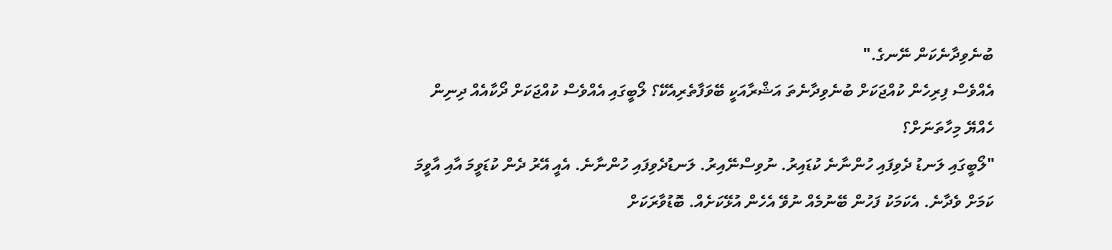ބުނެވިދާނެކަން ނޭނގެ."
އެއްވެސް ފިރިހެން ކުއްޖަކަށް ބުނެވިދާނެތަ އަޝްރާއަކީ ބޭވަފާތެރިއެކޭ؟ ލޯބީގައި އެއްވެސް ކުއްޖަކަށް ދޯކާއެއް ދިނިން ހެއްޔޭ މިހާތަނަށް؟
"ލޯބީގައި ލަނޑު ދެވިފައި ހުންނާނެ ކުޑައިރު. ނުވިސްނޭއިރު. ލަނޑުދެވިފައި ހުންނާނެ. އެއީ އޭރު ދެން ކުޑަވީމަ އާއި އާވީމަ ކަމަށް ވެދާނެ. އެކަމަކު ފަހުން ބޭނުމެއް ނުވޭ އެހެން އުޅޭކަށެއް. ބޮޑުވާރަކަށް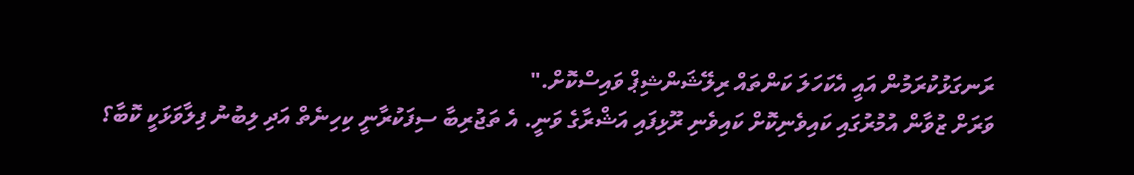ރަނގަޅުކުރަމުން އައީ އެކަހަލަ ކަންތައް ރިލޭޝަންޝިޕް ވައިސްކޮށް."
ވަރަށް ޒުވާން އުމުރުގައި ކައިވެނިކޮށް ކައިވެނި ރޫޅިފައި އަޝްރާގެ ވަނީ. އެ ތަޖުރިބާ ސިފަކުރާނީ ކިހިނެތް އަދި ލިބުނު ފިލާވަޅަކީ ކޮބާ؟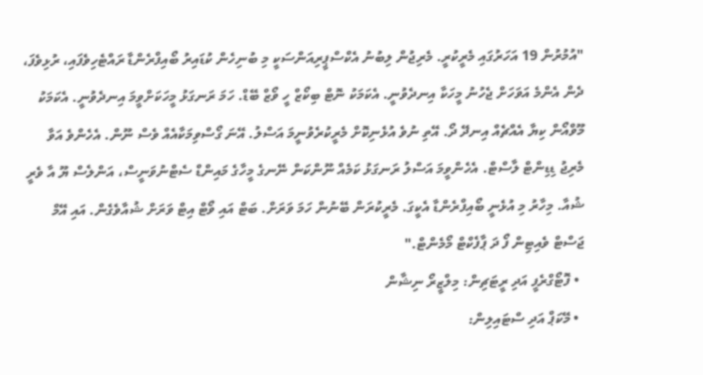"އުމުރުން 19 އަހަރުގައި މެރީކުރީ. މެރިޖުން ލިބުނު އެކްސްޕީރިއަންސަކީ މި ބުނިހެން ކުޑައިރު ބޯއިފްރެންޑާ ރައްޓެހިވެފައި، ރުޅިވެފަ، ދެން އެންމެ އަވަހަށް ޖެހުނު މީހަކާ އިނދެވުނީ. އެކަމަކު ނޮޓް ބިކޯޒް ހީ ވޯޒް ބޭޑް. ހަމަ ރަނގަޅު މީހަކަށްވީމަ އިނދެވުނީ. އެކަމަކު މޫވްއޯން ކިޔާ އެއްޗެއް އިނދޭ ދޯ. އޭތި ނުވެ އުޅެނިކޮށް މެރީކުރެވުނީމަ އަސްލު. އޭނަ ގޯސްވިމަކާއެއް ވެސް ނޫން. އެހެންވެ އަވާ މެރިޖު ޑިޑިންޓް ލާސްޓް. އެހެންވީމަ އަސްލު ރަނގަޅު ކަމެއް ނޫންކަން ނޭނގެ މީހާގެ މައިންޑް ސެޓްނުވަނީސް، އަންލެސް ޔޫ އާ ވެރީ ޝުއާ. މިހާރު މި އުޅެނީ ބޯއިފްރެންޑާ އެކީގަ. މެރީކުރަން ބޭނުން ހަމަ ވަރަށް. ބަޓް އައި ވޯޓް އިޓް ވަރަށް ޝުއާވެގެން. އައި އޭމް ޖަސްޓް ވެއިޓިން ފޯ ދަ ޕާފެކްޓް މޯމެންޓް."
  • ފޮޓޯގްރެފީ އަދި ރީޓަޗިން: މިލްޒީރޯ ނިޝާން
  • މޭކަޕް އަދި ސްޓައިލިން: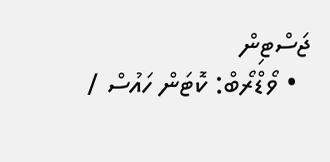ޖަސްޓިން
  • ވޯޑްރޯބް: ކޮޓަން ހައުސް /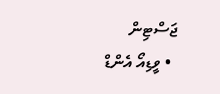ޖަސްޓިން
  • ވީޑިއޯ އެންޑް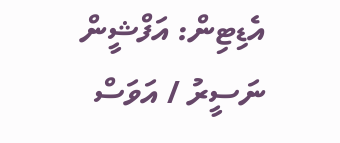އެޑިޓިން: އަފްޝީން ނަސީރު / އަވަސް